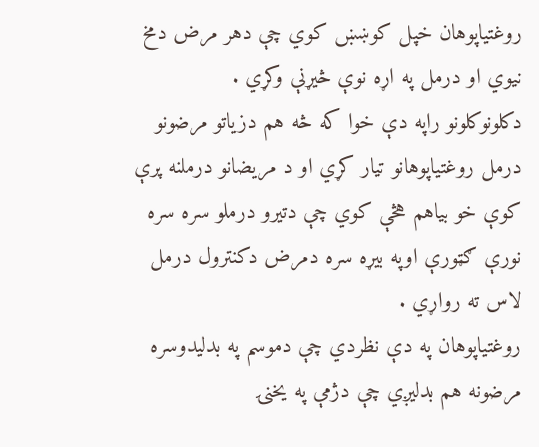روغتیاپوهان خپل کوښښ کوي چې دهر مرض دمخ نیوي او درمل په اړه نوې څیړنې وکړي .
دکلونوکلونو راپه دې خوا که څه هم دزیاتو مرضونو درمل روغتیاپوهانو تیار کړي او د مریضانو درملنه پرې کوې خو بیاهم هڅې کوي چې دتیرو درملو سره سره نورې ګټورې اوپه بیړه سره دمرض دکنترول درمل لاس ته رواړي .
روغتیاپوهان په دې نظردي چې دموسم په بدلیدوسره مرضونه هم بدلیږي چې دژمې په یخنۍ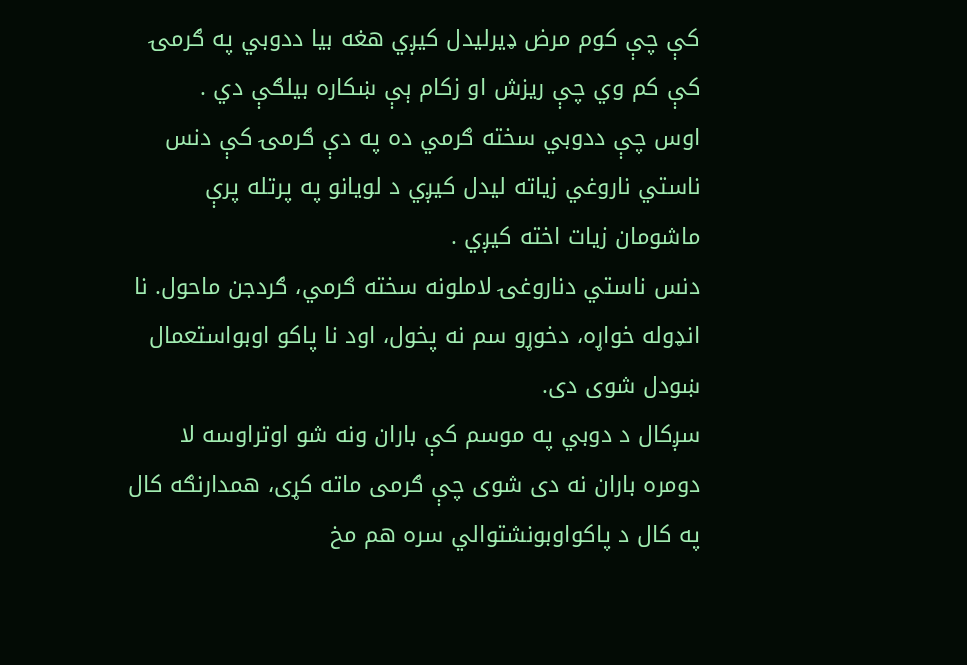کې چې کوم مرض ډیرلیدل کیږي هغه بیا ددوبي په ګرمۍ کې کم وي چې ریزش او زکام ېې ښکاره بیلګې دي .
اوس چې ددوبي سخته ګرمي ده په دې ګرمۍ کې دنس ناستي ناروغي زیاته لیدل کیږي د لویانو په پرتله پرې ماشومان زیات اخته کیږي .
دنس ناستي دناروغۍ لاملونه سخته ګرمي، ګردجن ماحول. نا انډوله خواړه، دخوړو سم نه پخول، اود نا پاکو اوبواستعمال ښودل شوی دی.
سږکال د دوبي په موسم کې باران ونه شو اوتراوسه لا دومره باران نه دی شوی چې ګرمی ماته کړی، همدارنګه کال په کال د پاکواوبونشتوالي سره هم مخ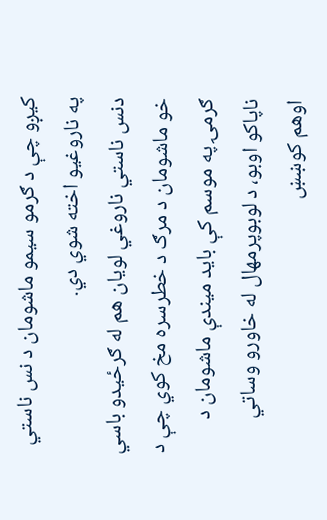کیږو چې د ګرمو سیمو ماشومان د نس ناستي په ناروغیو اخته شوي دي.
دنس ناستي ناروغي لویان هم له ګرځیدو باسي خو ماشومان د مرګ د خطرسره مخ کوي چې د ګرمۍ په موسم کې باید میندې ماشومان د ناپاکو اوبو، د لوبوپرمهال له خاورو وساتي اوهم کوښښ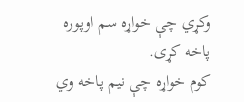وکړي چې خواړه سم اوپوره پاخه کړی.
کوم خواړه چې نیم پاخه وي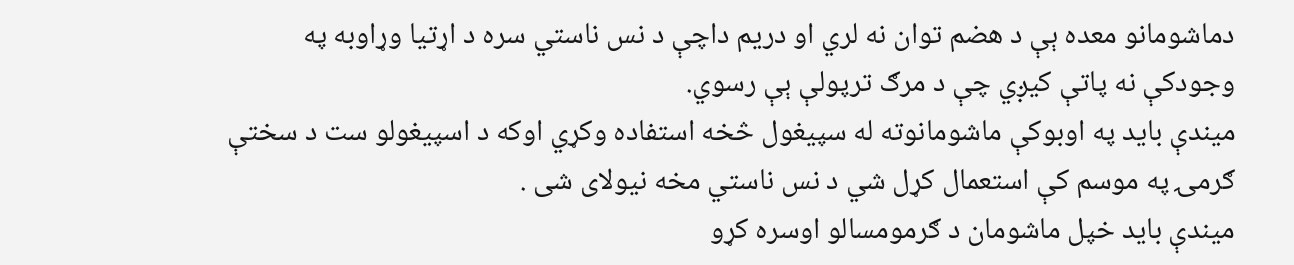دماشومانو معده ېې د هضم توان نه لري او دریم داچې د نس ناستي سره د اړتیا وړاوبه په وجودکې نه پاتې کیږي چې د مرګ ترپولې ېې رسوي.
میندې باید په اوبوکې ماشومانوته له سپیغول څخه استفاده وکړي اوکه د اسپیغولو ست د سختې ګرمۍ په موسم کې استعمال کړل شي د نس ناستي مخه نیولای شی .
میندې باید خپل ماشومان د ګرمومسالو اوسره کړو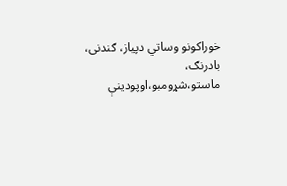خوراکونو وساتي دپیاز، ګندنی، بادرنګ، ماستو،شړومبو،اوپودینې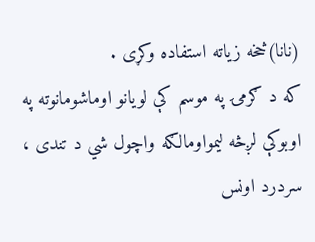(نانا)څخه زیاته استفاده وکړی .
که د ګرمۍ په موسم کې لویانو اوماشومانوته په اوبوکې لږڅه لیمواومالګه واچول شي د تندی ، سردرد اونس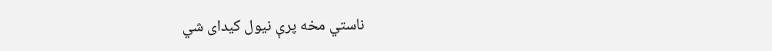ناستي مخه پرې نیول کیدای شي